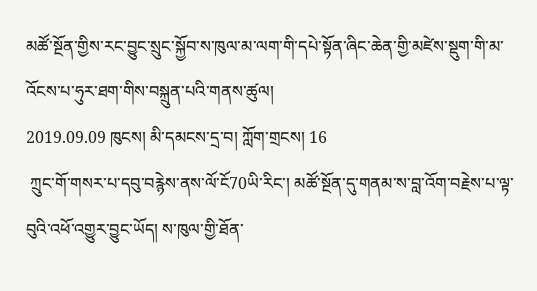མཚོ་སྔོན་གྱིས་རང་བྱུང་སྲུང་སྐྱོབ་ས་ཁུལ་མ་ལག་གི་དཔེ་སྟོན་ཞིང་ཆེན་གྱི་མཛེས་སྡུག་གི་མ་འོངས་པ་ཧུར་ཐག་གིས་བསྐྲུན་པའི་གནས་ཚུལ།
2019.09.09 ཁུངས། མི་དམངས་དྲ་བ། ཀློག་གྲངས། 16
 ཀྲུང་གོ་གསར་པ་དབུ་བརྙེས་ནས་ལོ་ངོ70ཡི་རིང་། མཚོ་སྔོན་དུ་གནམ་ས་བླ་འོག་བརྗེས་པ་ལྟ་བུའི་འཕོ་འགྱུར་བྱུང་ཡོད། ས་ཁུལ་གྱི་ཐོན་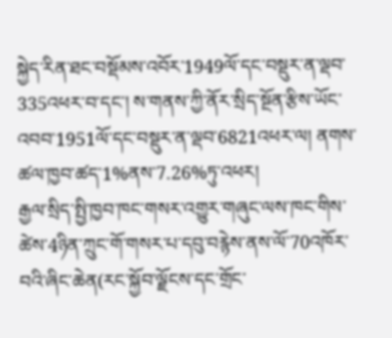སྐྱེད་རིན་ཐང་བསྡོམས་འབོར་1949ལོ་དང་བསྡུར་ན་ལྡབ་335འཕར་བ་དང་། ས་གནས་ཀྱི་ནོར་སྲིད་སྔོན་རྩིས་ཡོང་འབབ་1951ལོ་དང་བསྡུར་ན་ལྡབ་6821འཕར་ལ། ནགས་ཚལ་ཁྱབ་ཚད་1%ནས་7.26%ཏུ་འཕར།
རྒྱལ་སྲིད་སྤྱི་ཁྱབ་ཁང་གསར་འགྱུར་གཞུང་ལས་ཁང་གིས་ཚེས་4ཉིན་ཀྲུང་གོ་གསར་པ་དབུ་བརྙེས་ནས་ལོ་70འཁོར་བའི་ཞིང་ཆེན(རང་སྐྱོབ་ལྗོངས་དང་གྲོང་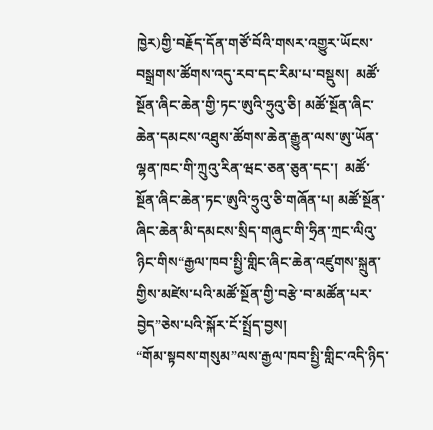ཁྱེར)གྱི་བརྗོད་དོན་གཙོ་བོའི་གསར་འགྱུར་ཡོངས་བསྒྲགས་ཚོགས་འདུ་རབ་དང་རིམ་པ་བསྡུས།  མཚོ་སྔོན་ཞིང་ཆེན་གྱི་ཏང་ཨུའི་ཧྲུའུ་ཅི། མཚོ་སྔོན་ཞིང་ཆེན་དམངས་འཐུས་ཚོགས་ཆེན་རྒྱུན་ལས་ཨུ་ཡོན་ལྷན་ཁང་གི་ཀྲུའུ་རིན་ཝང་ཅན་ཅུན་དང་།  མཚོ་སྔོན་ཞིང་ཆེན་ཏང་ཨུའི་ཧྲུའུ་ཅི་གཞོན་པ། མཚོ་སྔོན་ཞིང་ཆེན་མི་དམངས་སྲིད་གཞུང་གི་ཧྲིན་ཀྲང་ལིའུ་ཉིང་གིས“རྒྱལ་ཁབ་སྤྱི་གླིང་ཞིང་ཆེན་འཛུགས་སྐྲུན་གྱིས་མཛེས་པའི་མཚོ་སྔོན་གྱི་བརྩེ་བ་མཚོན་པར་བྱེད”ཅེས་པའི་སྐོར་ངོ་སྤྲོད་བྱས།
“གོམ་སྟབས་གསུམ”ལས་རྒྱལ་ཁབ་སྤྱི་གླིང་འདི་ཉིད་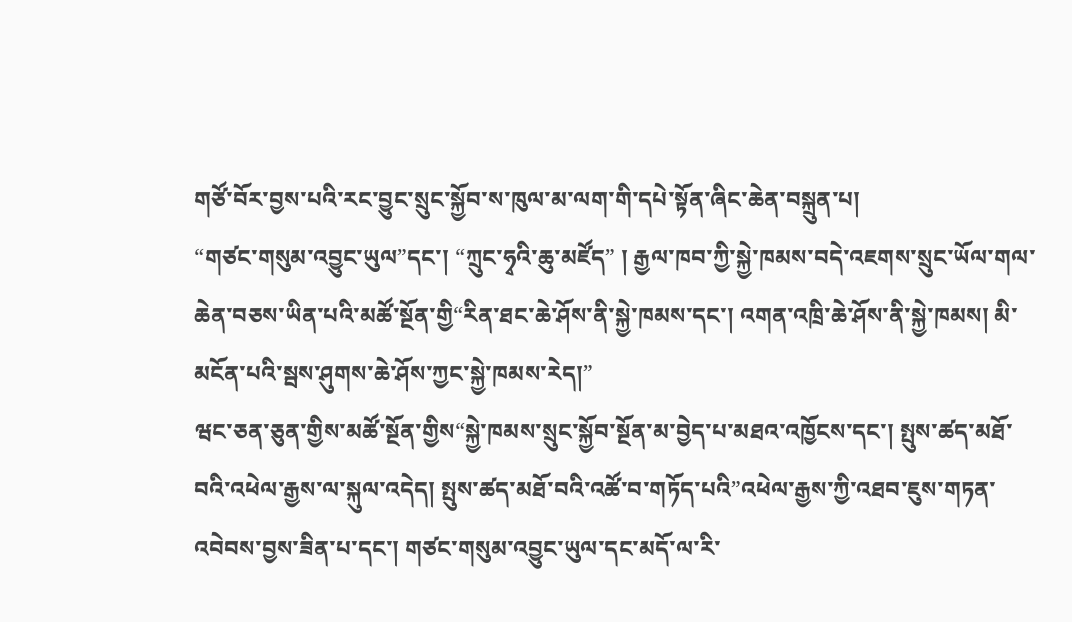གཙོ་བོར་བྱས་པའི་རང་བྱུང་སྲུང་སྐྱོབ་ས་ཁུལ་མ་ལག་གི་དཔེ་སྟོན་ཞིང་ཆེན་བསྐྲུན་པ།
“གཙང་གསུམ་འབྱུང་ཡུལ”དང་། “ཀྲུང་ཧྭའི་ཆུ་མཛོད” ། རྒྱལ་ཁབ་ཀྱི་སྐྱེ་ཁམས་བདེ་འཇགས་སྲུང་ཡོལ་གལ་ཆེན་བཅས་ཡིན་པའི་མཚོ་སྔོན་གྱི“རིན་ཐང་ཆེ་ཤོས་ནི་སྐྱེ་ཁམས་དང་། འགན་འཁྲི་ཆེ་ཤོས་ནི་སྐྱེ་ཁམས། མི་མངོན་པའི་སྦས་ཤུགས་ཆེ་ཤོས་ཀྱང་སྐྱེ་ཁམས་རེད།”
ཝང་ཅན་ཅུན་གྱིས་མཚོ་སྔོན་གྱིས“སྐྱེ་ཁམས་སྲུང་སྐྱོབ་སྔོན་མ་བྱེད་པ་མཐའ་འཁྱོངས་དང་། སྤུས་ཚད་མཐོ་བའི་འཕེལ་རྒྱས་ལ་སྐུལ་འདེད། སྤུས་ཚད་མཐོ་བའི་འཚོ་བ་གཏོད་པའི”འཕེལ་རྒྱས་ཀྱི་འཐབ་ཇུས་གཏན་འབེབས་བྱས་ཟིན་པ་དང་། གཙང་གསུམ་འབྱུང་ཡུལ་དང་མདོ་ལ་རི་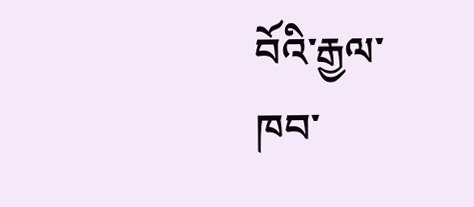བོའི་རྒྱལ་ཁབ་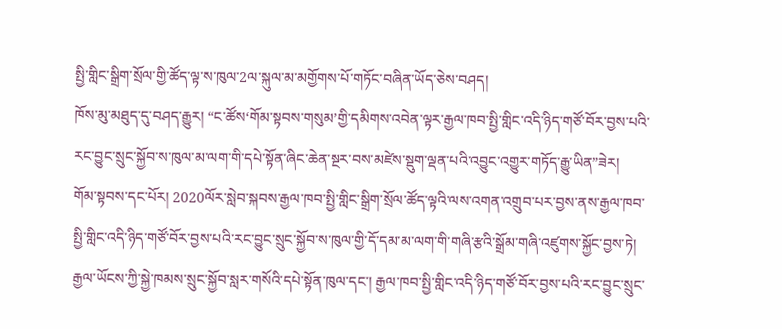སྤྱི་གླིང་སྒྲིག་སྲོལ་གྱི་ཚོད་ལྟ་ས་ཁུལ་2ལ་སྐུལ་མ་མགྱོགས་པོ་གཏོང་བཞིན་ཡོད་ཅེས་བཤད།
ཁོས་མུ་མཐུད་དུ་བཤད་རྒྱུར། “ང་ཚོས‘གོམ་སྟབས་གསུམ’གྱི་དམིགས་འབེན་ལྟར་རྒྱལ་ཁབ་སྤྱི་གླིང་འདི་ཉིད་གཙོ་བོར་བྱས་པའི་རང་བྱུང་སྲུང་སྐྱོབ་ས་ཁུལ་མ་ལག་གི་དཔེ་སྟོན་ཞིང་ཆེན་སྔར་བས་མཛེས་སྡུག་ལྡན་པའི་འབྱུང་འགྱུར་གཏོད་རྒྱུ་ཡིན”ཟེར།
གོམ་སྟབས་དང་པོར། 2020ལོར་སླེབ་སྐབས་རྒྱལ་ཁབ་སྤྱི་གླིང་སྒྲིག་སྲོལ་ཚོད་ལྟའི་ལས་འགན་འགྲུབ་པར་བྱས་ནས་རྒྱལ་ཁབ་སྤྱི་གླིང་འདི་ཉིད་གཙོ་བོར་བྱས་པའི་རང་བྱུང་སྲུང་སྐྱོབ་ས་ཁུལ་གྱི་དོ་དམ་མ་ལག་གི་གཞི་རྩའི་སྒྲོམ་གཞི་འཛུགས་སྐྱོང་བྱས་ཏེ། རྒྱལ་ཡོངས་ཀྱི་སྐྱེ་ཁམས་སྲུང་སྐྱོབ་སླར་གསོའི་དཔེ་སྟོན་ཁུལ་དང་། རྒྱལ་ཁབ་སྤྱི་གླིང་འདི་ཉིད་གཙོ་བོར་བྱས་པའི་རང་བྱུང་སྲུང་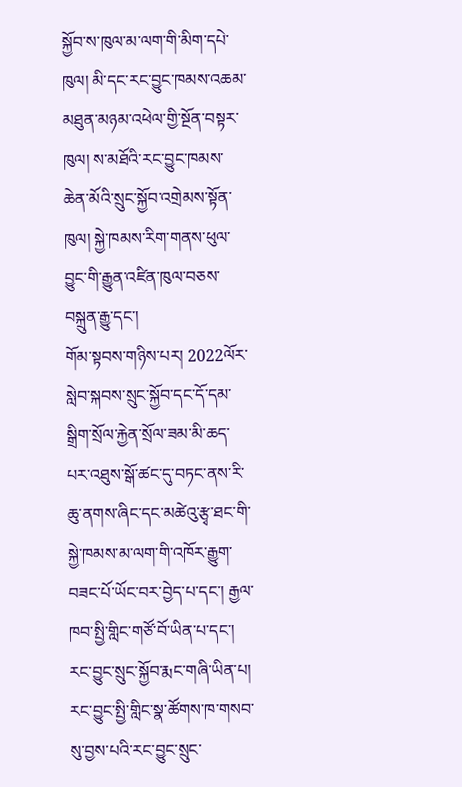སྐྱོབ་ས་ཁུལ་མ་ལག་གི་མིག་དཔེ་ཁུལ། མི་དང་རང་བྱུང་ཁམས་འཆམ་མཐུན་མཉམ་འཕེལ་གྱི་སྔོན་བསྟར་ཁུལ། ས་མཐོའི་རང་བྱུང་ཁམས་ཆེན་མོའི་སྲུང་སྐྱོབ་འགྲེམས་སྟོན་ཁུལ། སྐྱེ་ཁམས་རིག་གནས་ཕུལ་བྱུང་གི་རྒྱུན་འཛིན་ཁུལ་བཅས་བསྐྲུན་རྒྱུ་དང་།
གོམ་སྟབས་གཉིས་པར། 2022ལོར་སླེབ་སྐབས་སྲུང་སྐྱོབ་དང་དོ་དམ་སྒྲིག་སྲོལ་རྐྱེན་སྲོལ་ཟམ་མི་ཆད་པར་འཐུས་སྒོ་ཚང་དུ་བཏང་ནས་རི་ཆུ་ནགས་ཞིང་དང་མཚེའུ་རྩྭ་ཐང་གི་སྐྱེ་ཁམས་མ་ལག་གི་འཁོར་རྒྱུག་བཟང་པོ་ཡོང་བར་བྱེད་པ་དང་། རྒྱལ་ཁབ་སྤྱི་གླིང་གཙོ་བོ་ཡིན་པ་དང་། རང་བྱུང་སྲུང་སྐྱོབ་རྨང་གཞི་ཡིན་པ། རང་བྱུང་སྤྱི་གླིང་སྣ་ཚོགས་ཁ་གསབ་སུ་བྱས་པའི་རང་བྱུང་སྲུང་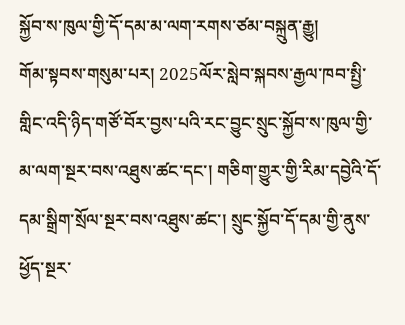སྐྱོབ་ས་ཁུལ་གྱི་དོ་དམ་མ་ལག་རགས་ཙམ་བསྐྲུན་རྒྱུ།
གོམ་སྟབས་གསུམ་པར། 2025ལོར་སླེབ་སྐབས་རྒྱལ་ཁབ་སྤྱི་གླིང་འདི་ཉིད་གཙོ་བོར་བྱས་པའི་རང་བྱུང་སྲུང་སྐྱོབ་ས་ཁུལ་གྱི་མ་ལག་སྔར་བས་འཐུས་ཚང་དང་། གཅིག་གྱུར་གྱི་རིམ་དབྱེའི་དོ་དམ་སྒྲིག་སྲོལ་སྔར་བས་འཐུས་ཚང་། སྲུང་སྐྱོབ་དོ་དམ་གྱི་ནུས་ཕྱོད་སྔར་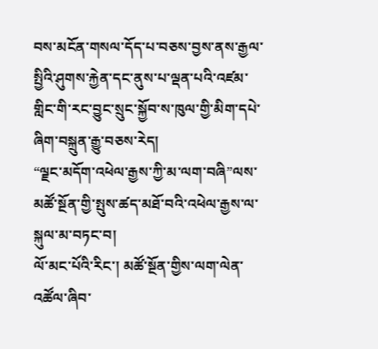བས་མངོན་གསལ་དོད་པ་བཅས་བྱས་ནས་རྒྱལ་སྤྱིའི་ཤུགས་རྐྱེན་དང་ནུས་པ་ལྡན་པའི་འཛམ་གླིང་གི་རང་བྱུང་སྲུང་སྐྱོབ་ས་ཁུལ་གྱི་མིག་དཔེ་ཞིག་བསྐྲུན་རྒྱུ་བཅས་རེད།
“ལྗང་མདོག་འཕེལ་རྒྱས་ཀྱི་མ་ལག་བཞི”ལས་མཚོ་སྔོན་གྱི་སྤུས་ཚད་མཐོ་བའི་འཕེལ་རྒྱས་ལ་སྐུལ་མ་བཏང་བ།
ལོ་མང་པོའི་རིང་། མཚོ་སྔོན་གྱིས་ལག་ལེན་འཚོལ་ཞིབ་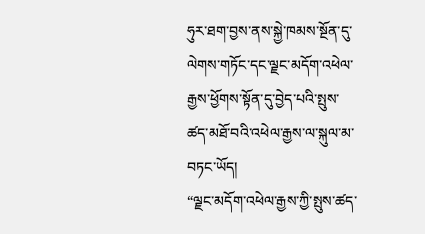ཧུར་ཐག་བྱས་ནས་སྐྱེ་ཁམས་སྔོན་དུ་ལེགས་གཏོང་དང་ལྗང་མདོག་འཕེལ་རྒྱས་ཕྱོགས་སྟོན་དུ་བྱེད་པའི་སྤུས་ཚད་མཐོ་བའི་འཕེལ་རྒྱས་ལ་སྐུལ་མ་བཏང་ཡོད།
“ལྗང་མདོག་འཕེལ་རྒྱས་ཀྱི་སྤུས་ཚད་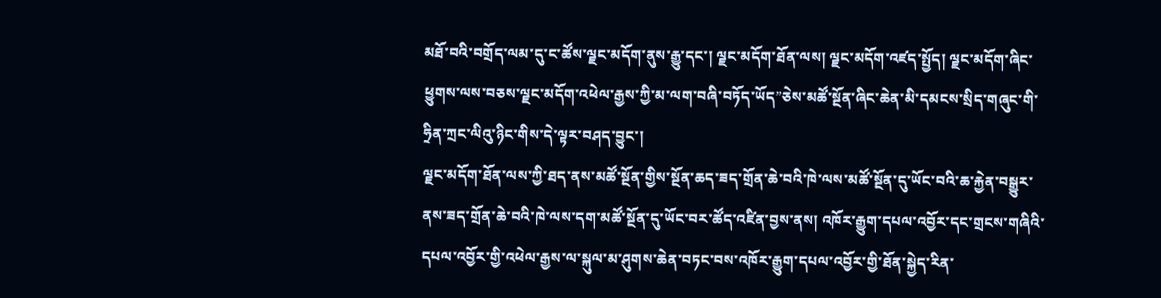མཐོ་བའི་བགྲོད་ལམ་དུ་ང་ཚོས་ལྗང་མདོག་ནུས་རྒྱུ་དང་། ལྗང་མདོག་ཐོན་ལས། ལྗང་མདོག་འཛད་སྤྱོད། ལྗང་མདོག་ཞིང་ཕྱུགས་ལས་བཅས་ལྗང་མདོག་འཕེལ་རྒྱས་ཀྱི་མ་ལག་བཞི་བཏོད་ཡོད”ཅེས་མཚོ་སྔོན་ཞིང་ཆེན་མི་དམངས་སྲིད་གཞུང་གི་ཧྲིན་ཀྲང་ལིའུ་ཉིང་གིས་དེ་ལྟར་བཤད་བྱུང་།
ལྗང་མདོག་ཐོན་ལས་ཀྱི་ཐད་ནས་མཚོ་སྔོན་གྱིས་སྔོན་ཆད་ཟད་གྲོན་ཆེ་བའི་ཁེ་ལས་མཚོ་སྔོན་དུ་ཡོང་བའི་ཆ་རྐྱེན་བསྒྱུར་ནས་ཟད་གྲོན་ཆེ་བའི་ཁེ་ལས་དག་མཚོ་སྔོན་དུ་ཡོང་བར་ཚོད་འཛིན་བྱས་ནས། འཁོར་རྒྱུག་དཔལ་འབྱོར་དང་གྲངས་གཞིའི་དཔལ་འབྱོར་གྱི་འཕེལ་རྒྱས་ལ་སྐུལ་མ་ཤུགས་ཆེན་བཏང་བས་འཁོར་རྒྱུག་དཔལ་འབྱོར་གྱི་ཐོན་སྐྱེད་རིན་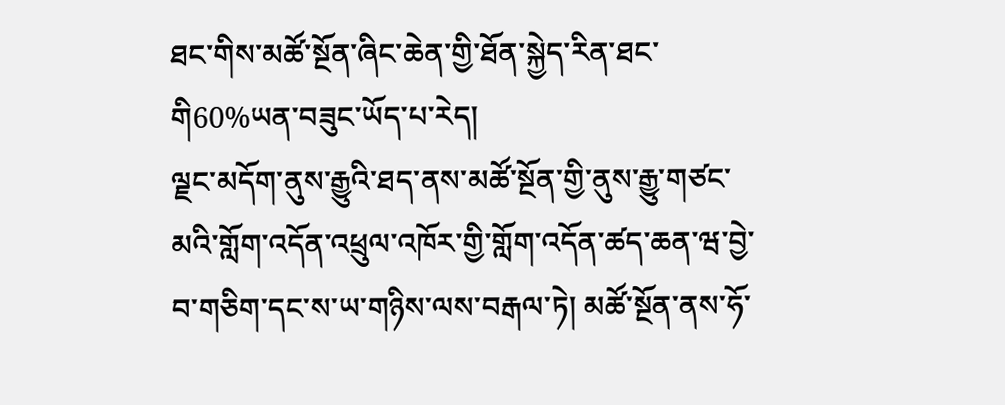ཐང་གིས་མཚོ་སྔོན་ཞིང་ཆེན་གྱི་ཐོན་སྐྱེད་རིན་ཐང་གི60%ཡན་བཟུང་ཡོད་པ་རེད།
ལྗང་མདོག་ནུས་རྒྱུའི་ཐད་ནས་མཚོ་སྔོན་གྱི་ནུས་རྒྱུ་གཙང་མའི་གློག་འདོན་འཕྲུལ་འཁོར་གྱི་གློག་འདོན་ཚད་ཆན་ཝ་བྱེ་བ་གཅིག་དང་ས་ཡ་གཉིས་ལས་བརྒལ་ཏེ། མཚོ་སྔོན་ནས་ཧོ་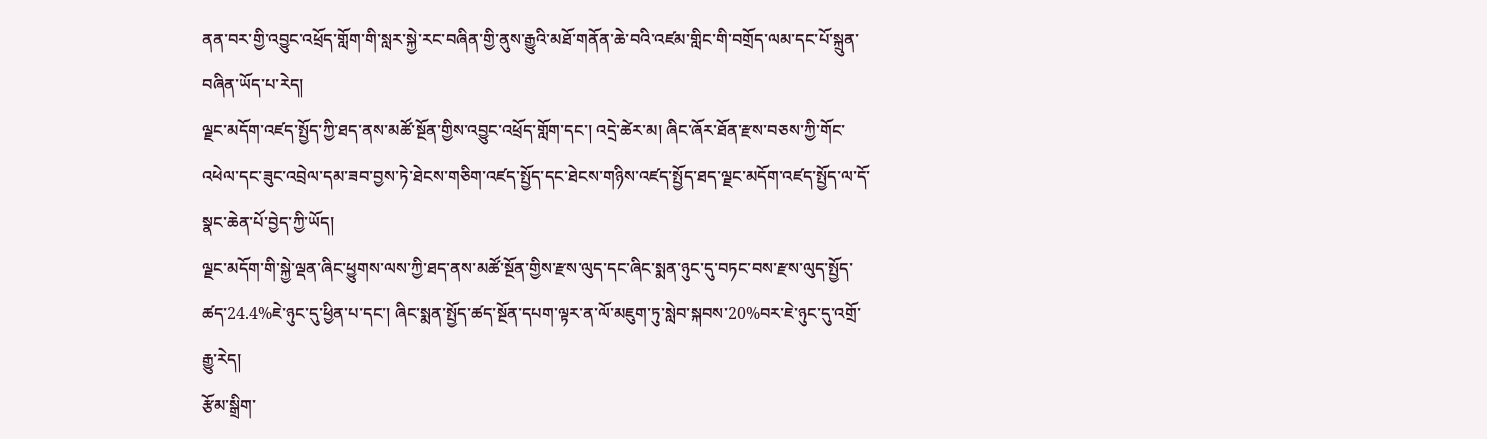ནན་བར་གྱི་འབྱུང་འཕྲོད་གློག་གི་སླར་སྐྱེ་རང་བཞིན་གྱི་ནུས་རྒྱུའི་མཐོ་གནོན་ཆེ་བའི་འཛམ་གླིང་གི་བགྲོད་ལམ་དང་པོ་སྐྲུན་བཞིན་ཡོད་པ་རེད།
ལྗང་མདོག་འཛད་སྤྱོད་ཀྱི་ཐད་ནས་མཚོ་སྔོན་གྱིས་འབྱུང་འཕྲོད་གློག་དང་། འདྲེ་ཚེར་མ། ཞིང་ཞོར་ཐོན་རྫས་བཅས་ཀྱི་གོང་འཕེལ་དང་ཟུང་འབྲེལ་དམ་ཟབ་བྱས་ཏེ་ཐེངས་གཅིག་འཛད་སྤྱོད་དང་ཐེངས་གཉིས་འཛད་སྤྱོད་ཐད་ལྗང་མདོག་འཛད་སྤྱོད་ལ་དོ་སྣང་ཆེན་པོ་བྱེད་ཀྱི་ཡོད།
ལྗང་མདོག་གི་སྐྱེ་ལྡན་ཞིང་ཕྱུགས་ལས་ཀྱི་ཐད་ནས་མཚོ་སྔོན་གྱིས་རྫས་ལུད་དང་ཞིང་སྨན་ཉུང་དུ་བཏང་བས་རྫས་ལུད་སྤྱོད་ཚད་24.4%ཇེ་ཉུང་དུ་ཕྱིན་པ་དང་། ཞིང་སྨན་སྤྱོད་ཚད་སྔོན་དཔག་ལྟར་ན་ལོ་མཇུག་ཏུ་སླེབ་སྐབས་20%བར་ཇེ་ཉུང་དུ་འགྲོ་རྒྱུ་རེད།
རྩོམ་སྒྲིག་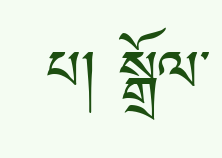པ། སྒྲོལ་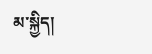མ་སྐྱིད།